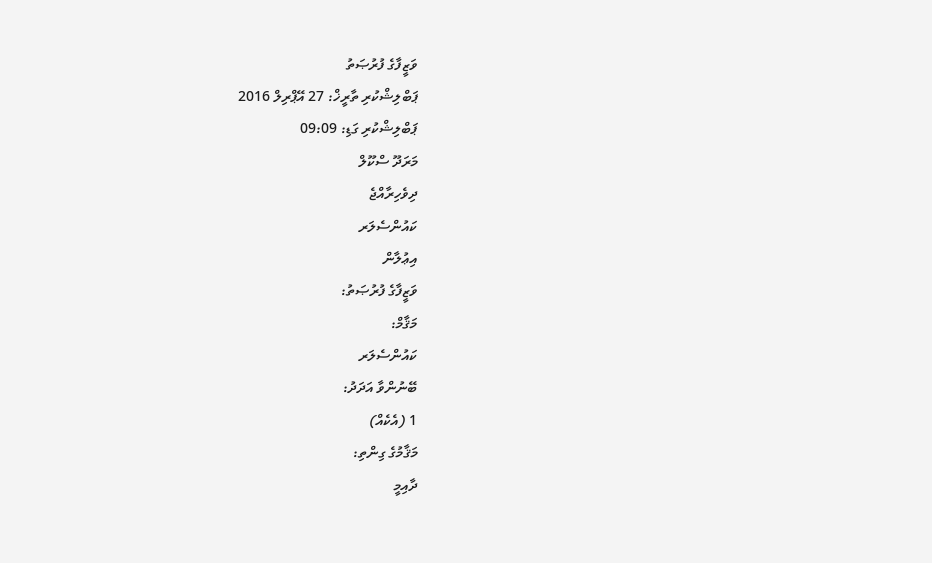ވަޒީފާގެ ފުރުޞަތު
ޕަބްލިޝްކުރި ތާރީޚް: 27 އޭޕްރިލް 2016
ޕަބްލިޝްކުރި ގަޑި: 09:09
މަރަދޫ ސްކޫލް
ދިވެހިރާއްޖެ
ކައުންސެލަރ
އިޢުލާން
ވަޒީފާގެ ފުރުޞަތު:
މަޤާމް:
ކައުންސެލަރ
ބޭނުންވާ އަދަދު:
1 (އެކެއް)
މަޤާމުގެ ގިންތި:
ދާއިމީ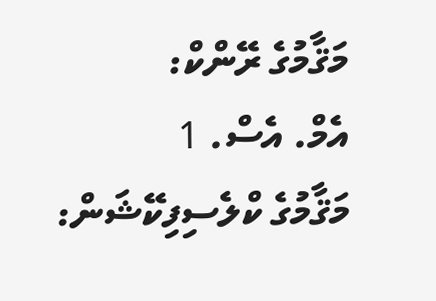މަޤާމުގެ ރޭންކް:
އެމް. އެސް. 1
މަޤާމުގެ ކްލެސިފިކޭޝަން: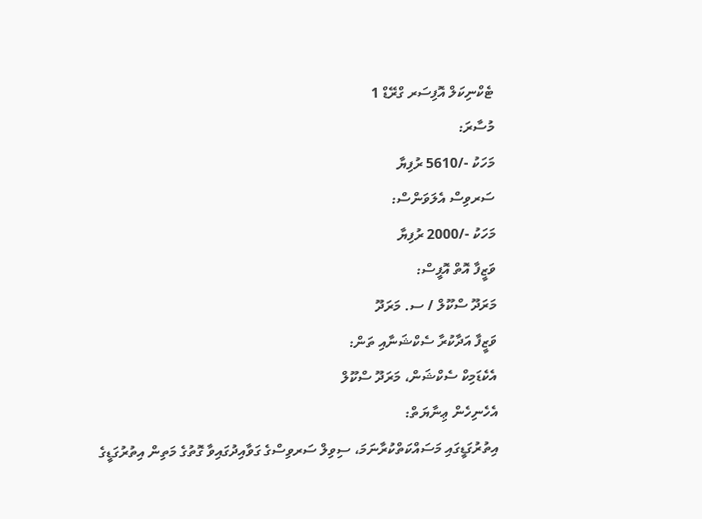ޓެކްނިކަލް އޮފިސަރ ގްރޭޑް 1
މުސާރަ:
މަހަކު -/5610 ރުފިޔާ
ސަރވިސް އެލަވަންސް:
މަހަކު -/2000 ރުފިޔާ
ވަޒީފާ އޮތް އޮފީސް:
މަރަދޫ ސްކޫލް / ސ. މަރަދޫ
ވަޒީފާ އަދާކުރާ ސެކްޝަނާއި ތަން:
އެކެޑަމިކް ސެކްޝަން، މަރަދޫ ސްކޫލް
އެހެނިހެން ޢިނާޔަތް:
އިތުރުގަޑީގައި މަސައްކަތްކުރާނަމަ، ސިވިލް ސަރވިސްގެ ގަވާއިދުގައިވާ ގޮތުގެ މަތިން އިތުރުގަޑީގެ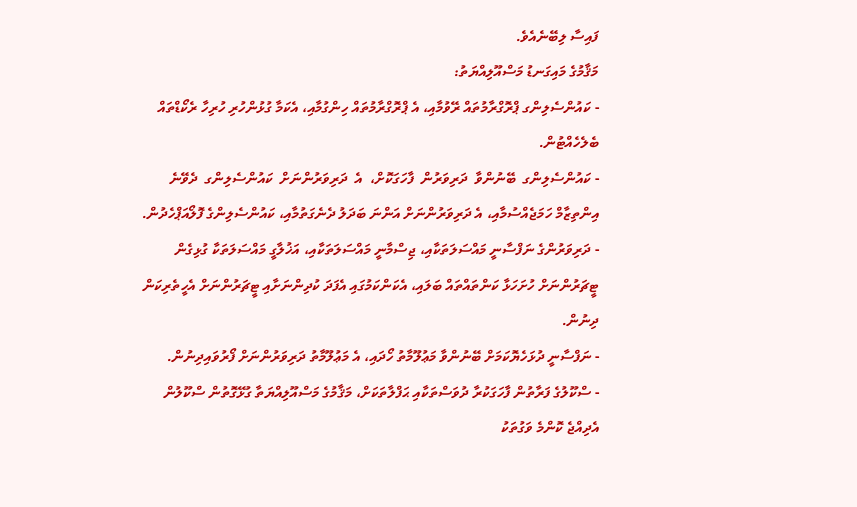ފައިސާ ލިބޭނެއެވެ.
މަޤާމުގެ މައިގަނޑު މަސްއޫލިއްޔަތު:
- ކައުންސެލިންގ ޕްރޮގްރާމުތައް ރޭވުމާއި، އެ ޕްރޮގްރާމުތައް ހިންގުމާއި، އެކަމާ ގުޅުންހުރި ހުރިހާ ރެކޯޑްތައް ބެލެހެއްޓުން.
- ކައުންސެލިންގ  ބޭނުންވާ  ދަރިވަރުން  ފާހަގަކޮށް،  އެ  ދަރިވަރުންނަށް  ކައުންސެލިންގ  ދެވޭނެ  އިންތިޒާމް ހަމަޖެއްސުމާއި، އެ ދަރިވަރުންނަށް އަންނަ ބަދަލު ދެނެގަތުމާއި، ކައުންސެލިންގެ ފޮލޯއަޕްހެދުން.
- ދަރިވަރުންގެ ނަފްސާނީ މައްސަލަތަކާއި، ޖިސްމާނީ މައްސަލަތަކާއި، އަޚުލާގީ މައްސަލަތަކާ ގުޅިގެން ޓީޗަރުންނަށް ހުށަހަޅާ ކަންތައްތައް ބަލައި، އެކަންކަމުގައި އެފަދަ ކުދިންނަށާއި ޓީޗަރުންނަށް އެހީތެރިކަން ދިނުން.
- ނަފްސާނީ ދުޅަހެޔޮކަމަށް ބޭނުންވާ މަޢުލޫމާތު ހޯދައި، އެ މަޢުލޫމާތު ދަރިވަރުންނަށް ފޯރުވައިދިނުން.
- ސްކޫލުގެ ފަރާތުން ފާހަގަކުރާ ދުވަސްތަކާއި ޙަފްލާތަކަށް، މަޤާމުގެ މަސްއޫލިއްޔަތާ ގުޅޭގޮތުން ސްކޫލުން އެދިއްޖެ ކޮންމެ ވަގުތަކު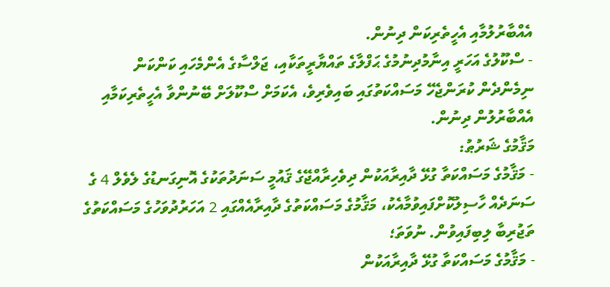އެއްބާރުލުމާއި އެހީތެރިކަން ދިނުން.
- ސްކޫލުގެ އަހަރީ އިނާމުދިނުމުގެ ޙަފްލާގެ ތައްޔާރީތަކާއި، ޖަލްސާގެ އެންމެހައި ކަންކަން ނިމެންދެން ކުރަންޖެހޭ މަސައްކަތުގައި ބައިވެރިވެ، އެކަމަށް ސްކޫލަށް ބޭނުންވާ އެހީތެރިކަމާއި އެއްބާރުލުން ދިނުން.
މަޤާމުގެ ޝަރުޠު:
- މަޤާމުގެ މަސައްކަތާ ގުޅޭ ދާއިރާއަކުން ދިވެހިރާއްޖޭގެ ޤައުމީ ސަނަދުތަކުގެ އޮނިގަނޑުގެ ލެވެލް 4 ގެ ސަނަދެއް ހާސިލުކޮށްފައިވުމާއެކު، މަޤާމުގެ މަސައްކަތުގެ ދާއިރާއެއްގައި 2 އަހަރުދުވަހުގެ މަސައްކަތުގެ ތަޖުރިބާ ލިބިފައިވުން. ނުވަތަ؛
- މަޤާމުގެ މަސައްކަތާ ގުޅޭ ދާއިރާއަކުން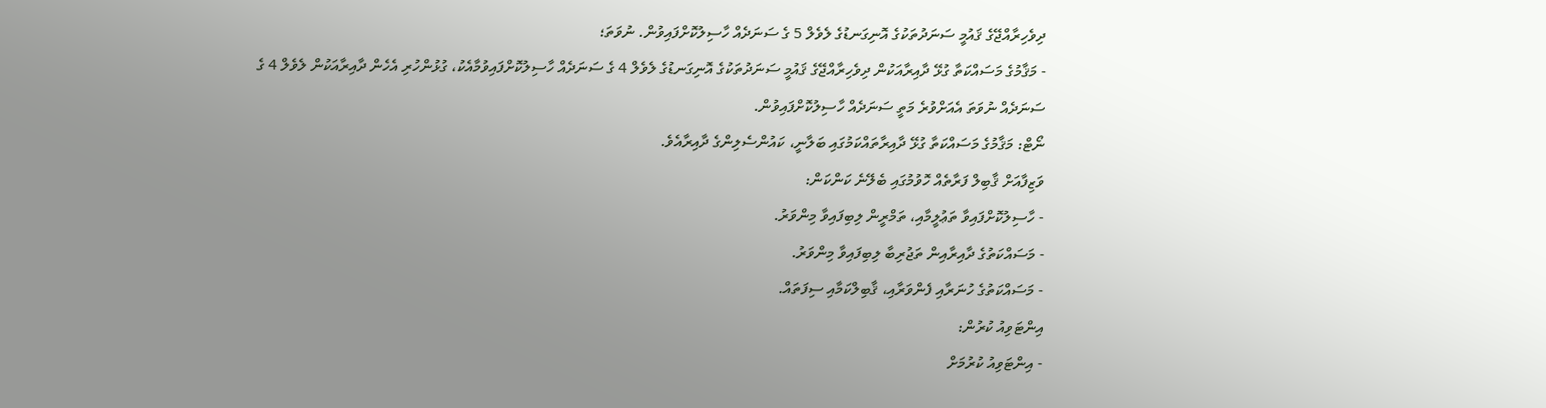ދިވެހިރާއްޖޭގެ ޤައުމީ ސަނަދުތަކުގެ އޮނިގަނޑުގެ ލެވެލް 5 ގެ ސަނަދެއް ހާސިލުކޮށްފައިވުން. ނުވަތަ؛
- މަޤާމުގެ މަސައްކަތާ ގުޅޭ ދާއިރާއަކުން ދިވެހިރާއްޖޭގެ ޤައުމީ ސަނަދުތަކުގެ އޮނިގަނޑުގެ ލެވެލް 4 ގެ ސަނަދެއް ހާސިލުކޮށްފައިވުމާއެކު، ގުޅުންހުރި އެހެން ދާއިރާއަކުން ލެވެލް 4 ގެ ސަނަދެއް ނުވަތަ އެއަށްވުރެ މަތީ ސަނަދެއް ހާސިލުކޮށްފައިވުން.
ނޯޓް: މަޤާމުގެ މަސައްކަތާ ގުޅޭ ދާއިރާތައްކަމުގައި ބަލާނީ، ކައުންސެލިންގެ ދާއިރާއެވެ.
ވަޒިފާއަށް ޤާބިލް ފަރާތެއް ހޮވުމުގައި ބެލޭނެ ކަންކަން:
- ހާސިލުކޮށްފައިވާ ތަޢުލީމާއި، ތަމްރީން ލިބިފައިވާ މިންވަރު.
- މަސައްކަތުގެ ދާއިރާއިން ތަޖުރިބާ ލިބިފައިވާ މިންވަރު.
- މަސައްކަތުގެ ހުނަރާއި ފެންވަރާއި، ޤާބިލްކަމާއި ސިފަތައް.
އިންޓަވިއު ކުރުން:
- އިންޓަވިއު ކުރުމަށް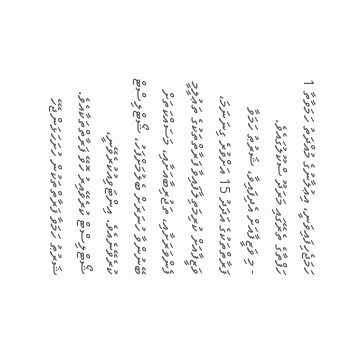ހަމަޖެހިފައިވަނީ، އިޢުލާނުގެ މުއްދަތު ހަމަވާތާ 1 ހަފްތާގެ ތެރޭގައި މަރަދޫ ސްކޫލުގައެވެ.
- މި ވަޒީފާއަށް އެދިފައިވާ، ޝަރުޠު ހަމަވާ ފަރާތްތަކުގެ އަދަދު 15 އަށްވުރެ ގިނަނަމަ، ވަޒީފާއަށް ކުރިމަތިލާފައިވާ ފަރާތްތަކުގެ ތަޢުލީމީ ފެންވަރަށާއި، ތަޖުރިބާއަށާއި، މަސައްކަތަށް ބޭނުންވާ ހުނަރަށް ބެލުމަށްފަހު، ޝޯޓްލިސްޓް ކުރެވޭނެއެވެ. އިންޓަވިއުކުރެވޭނީ، ޝޯޓްލިސްޓް ކުރެވޭއިރު ހޮވޭ ފަރާތްތަކާއެވެ.
ޝަރުޠު ހަމަވާ ފަރާތްތަކުން ހުށަހަޅަންޖެހޭ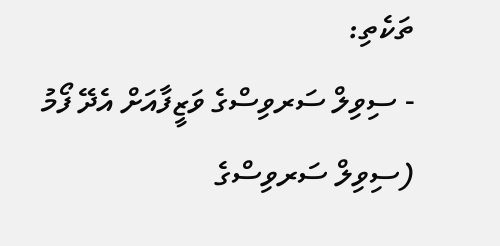ތަކެތި:
- ސިވިލް ސަރވިސްގެ ވަޒީފާއަށް އެދޭ ފޯމު (ސިވިލް ސަރވިސްގެ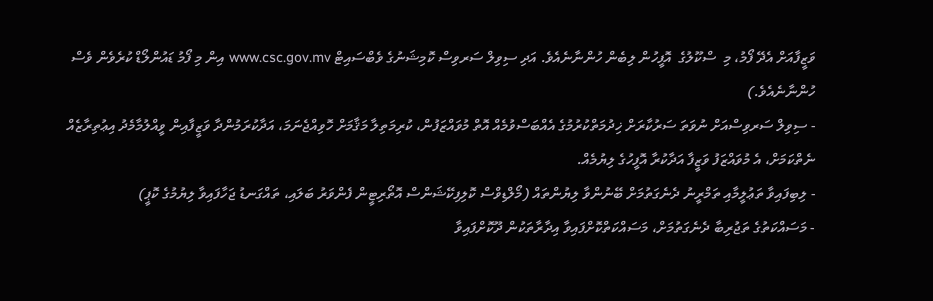ވަޒީފާއަށް އެދޭ ފޯމު، މި  ސްކޫލުގެ  އޮފީހުން ލިބެން ހުންނާނެއެވެ. އަދި ސިވިލް ސަރވިސް ކޮމިޝަނުގެ ވެބްސައިޓް www.csc.gov.mv އިން މި ފޯމު ޑައުންލޯޑް ކުރެވެން ވެސް ހުންނާނެއެވެ.)
- ސިވިލް ސަރވިސްއަށް ނުވަތަ ސަރުކާރަށް ޚިދުމަތްކުރުމުގެ އެއްބަސްވުމެއް އޮތް މުވައްޒަފުން، ކުރިމަތިލާ މަޤާމަށް ހޮވިއްޖެނަމަ، އަދާކުރަމުންދާ ވަޒީފާއިން ވީއްލުމާމެދު އިޢުތިރާޒެއް ނެތްކަމަށް، އެ މުވައްޒަފު ވަޒީފާ އަދާކުރާ އޮފީހުގެ ލިޔުމެއް.
- ލިބިފައިވާ ތަޢުލީމާއި ތަމްރީނު ދެނެގަތުމަށް ބޭނުންވާ ލިޔުންތައް (މޯލްޑިވްސް ކޮލިފިކޭޝަންސް އޮތޯރިޓީން ފެންވަރު ބަލައި، ތައްގަނޑު ޖަހާފައިވާ ލިޔުމުގެ ކޮޕީ)
- މަސައްކަތުގެ ތަޖުރިބާ ދެނެގަތުމަށް، މަސައްކަތްކޮށްފައިވާ އިދާރާތަކުން ދޫކޮށްފައިވާ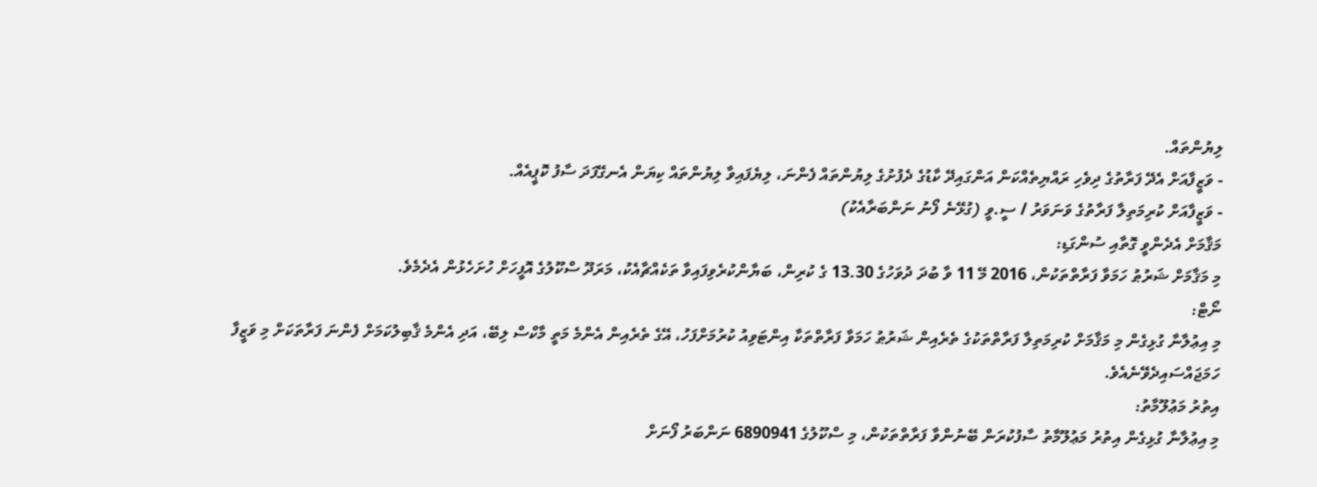ލިޔުންތައް.
- ވަޒީފާއަށް އެދޭ ފަރާތުގެ ދިވެހި ރައްޔިތެއްކަން އަންގައިދޭ ކާޑުގެ ދެފުށުގެ ލިޔުންތައް ފެންނަ، ލިޔެފައިވާ ލިޔުންތައް ކިޔަން އެނގޭފަދަ ސާފު ކޮޕީއެއް.
- ވަޒީފާއަށް ކުރިމަތިލާ ފަރާތުގެ ވަނަވަރު / ސީ.ވީ (ގުޅޭނެ ފޯނު ނަންބަރާއެކު)
މަޤާމަށް އެދެންވީ ގޮތާއި ސުންގަޑި:
މި މަޤާމަށް ޝަރުޠު ހަމަވާ ފަރާތްތަކުން، 2016 މޭ 11 ވާ ބުދަ ދުވަހުގެ 13.30 ގެ ކުރިން، ބަޔާންކުރެވިފައިވާ ތަކެއްޗާއެކު، މަރަދޫ ސްކޫލުގެ އޮފީހަށް ހުށަހެޅުން އެދެމެވެ.
ނޯޓް:
މި އިޢުލާނާ ގުޅިގެން މި މަޤާމަށް ކުރިމަތިލާ ފަރާތްތަކުގެ ތެރެއިން ޝަރުޠު ހަމަވާ ފަރާތްތަކާ އިންޓަވިއު ކުރުމަށްފަހު، އޭގެ ތެރެއިން އެންމެ މަތީ މާކްސް ލިބޭ، އަދި އެންމެ ޤާބިލުކަމަށް ފެންނަ ފަރާތަކަށް މި ވަޒީފާ ހަމަޖައްސައިދެވޭނެއެވެ.
އިތުރު މަޢުލޫމާތު:
މި އިޢުލާނާ ގުޅިގެން އިތުރު މަޢުލޫމާތު ސާފުކުރަން ބޭނުންވާ ފަރާތްތަކުން، މި ސްކޫލުގެ 6890941 ނަންބަރު ފޯނަށް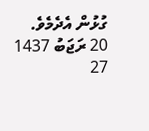ގުޅުން އެދެމެވެ.
20 ރަޖަބު 1437
27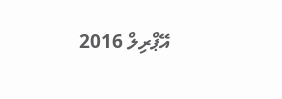އޭޕްރިލް 2016